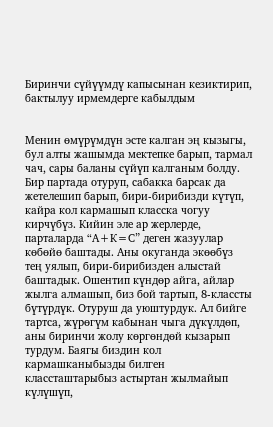Биринчи сүйүүмдү капысынан кезиктирип, бактылуу ирмемдерге кабылдым


Менин өмүрүмдүн эсте калган эң кызыгы, бул алты жашымда мектепке барып, тармал чач, сары баланы сүйүп калганым болду. Бир партада отуруп, сабакка барсак да жетелешип барып, бири-бирибизди күтүп, кайра кол кармашып класска чогуу кирчүбүз. Кийин эле ар жерлерде, парталарда “А+К=С” деген жазуулар көбөйө баштады. Аны окуганда экөөбүз тең уялып, бири-бирибизден алыстай баштадык. Ошентип күндөр айга, айлар жылга алмашып, биз бой тартып, 8-классты бүтүрдүк. Отуруш да уюштурдук. Ал бийге тартса, жүрөгүм кабынан чыга дүкүлдөп, аны биринчи жолу көргөндөй кызарып турдум. Баягы биздин кол кармашканыбызды билген классташтарыбыз астыртан жылмайып күлүшүп,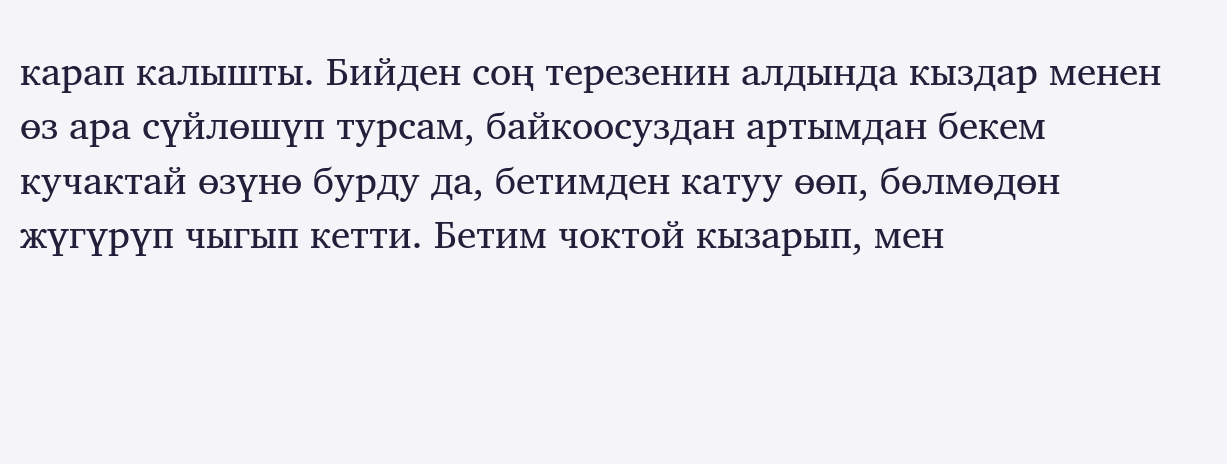карап калышты. Бийден соң терезенин алдында кыздар менен өз ара сүйлөшүп турсам, байкоосуздан артымдан бекем кучактай өзүнө бурду да, бетимден катуу өөп, бөлмөдөн жүгүрүп чыгып кетти. Бетим чоктой кызарып, мен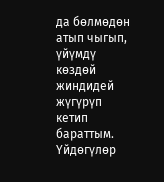да бөлмөдөн атып чыгып, үйүмдү көздөй жиндидей жүгүрүп кетип бараттым. Үйдөгүлөр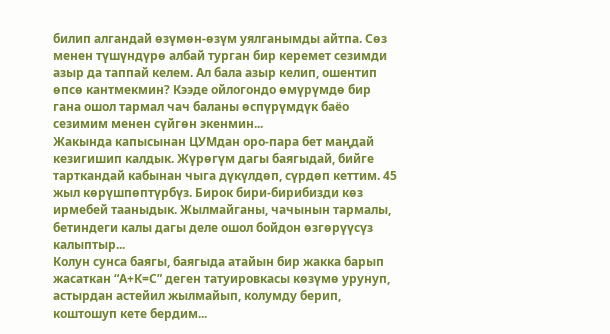билип алгандай өзүмөн-өзүм уялганымды айтпа. Сөз менен түшүндүрө албай турган бир керемет сезимди азыр да таппай келем. Ал бала азыр келип, ошентип өпсө кантмекмин? Кээде ойлогондо өмүрүмдө бир гана ошол тармал чач баланы өспүрүмдүк баёо сезимим менен сүйгөн экенмин...
Жакында капысынан ЦУМдан оро-пара бет маңдай кезигишип калдык. Жүрөгүм дагы баягыдай, бийге тарткандай кабынан чыга дүкүлдөп, сүрдөп кеттим. 45 жыл көрүшпөптүрбүз. Бирок бири-бирибизди көз ирмебей тааныдык. Жылмайганы, чачынын тармалы, бетиндеги калы дагы деле ошол бойдон өзгөрүүсүз калыптыр...
Колун сунса баягы, баягыда атайын бир жакка барып жасаткан “А+К=С” деген татуировкасы көзүмө урунуп, астырдан астейил жылмайып, колумду берип, коштошуп кете бердим...